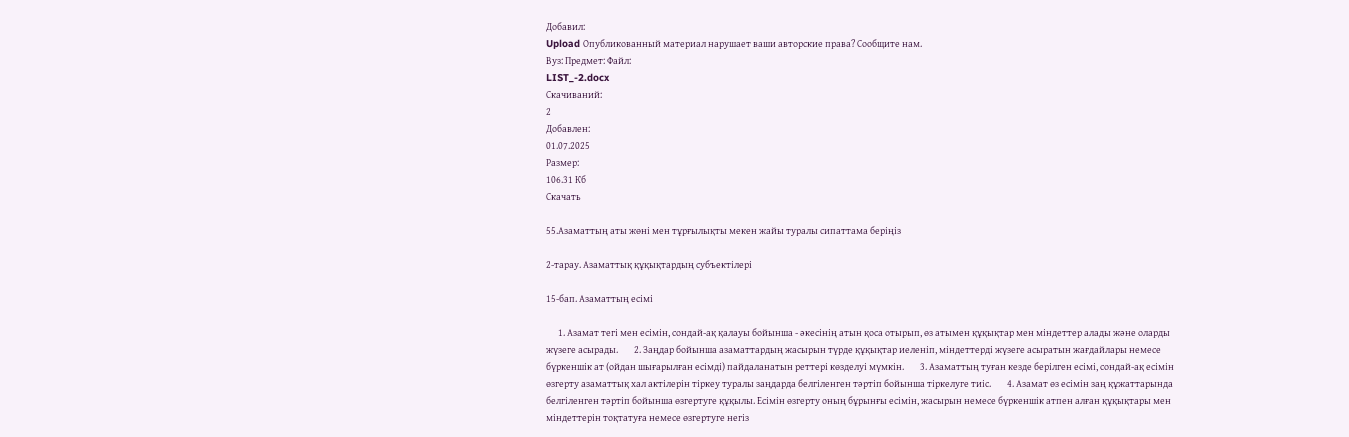Добавил:
Upload Опубликованный материал нарушает ваши авторские права? Сообщите нам.
Вуз: Предмет: Файл:
LIST_-2.docx
Скачиваний:
2
Добавлен:
01.07.2025
Размер:
106.31 Кб
Скачать

55.Азаматтың аты жөні мен тұрғылықты мекен жайы туралы сипаттама беріңіз

2-тарау. Азаматтық құқықтардың субъектілері

15-бап. Азаматтың есiмi

      1. Азамат тегi мен есiмiн, сондай-ақ қалауы бойынша - әкесiнiң атын қоса отырып, өз атымен құқықтар мен мiндеттер алады және оларды жүзеге асырады.        2. Заңдар бойынша азаматтардың жасырын түрде құқықтар иеленiп, мiндеттердi жүзеге асыратын жағдайлары немесе бүркеншiк ат (ойдан шығарылған есiмдi) пайдаланатын реттерi көзделуi мүмкiн.        3. Азаматтың туған кезде берiлген есiмi, сондай-ақ есiмiн өзгерту азаматтық хал актiлерiн тiркеу туралы заңдарда белгiленген тәртiп бойынша тiркелуге тиiс.        4. Азамат өз есiмiн заң құжаттарында белгiленген тәртiп бойынша өзгертуге құқылы. Есiмiн өзгерту оның бұрынғы есiмiн, жасырын немесе бүркеншiк атпен алған құқықтары мен мiндеттерiн тоқтатуға немесе өзгертуге негiз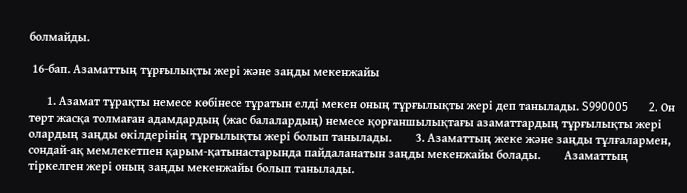болмайды.

 16-бап. Азаматтың тұрғылықты жерi және заңды мекенжайы

      1. Азамат тұрақты немесе көбiнесе тұратын елдi мекен оның тұрғылықты жерi деп танылады. S990005       2. Он төрт жасқа толмаған адамдардың (жас балалардың) немесе қорғаншылықтағы азаматтардың тұрғылықты жерi олардың заңды өкілдерінің тұрғылықты жерi болып танылады.        3. Азаматтың жеке және заңды тұлғалармен, сондай-ақ мемлекетпен қарым-қатынастарында пайдаланатын заңды мекенжайы болады.        Азаматтың тiркелген жерi оның заңды мекенжайы болып танылады.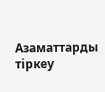Азаматтарды тiркеу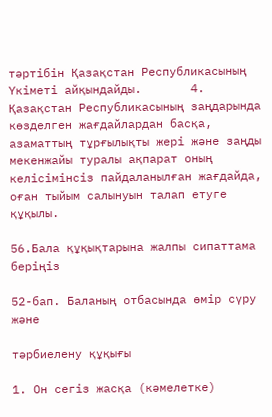тәртiбiн Қазақстан Республикасының Yкiметi айқындайды.       4. Қазақстан Республикасының заңдарында көзделген жағдайлардан басқа, азаматтың тұрғылықты жерi және заңды мекенжайы туралы ақпарат оның келiсiмiнсiз пайдаланылған жағдайда, оған тыйым салынуын талап етуге құқылы.

56.Бала құқықтарына жалпы сипаттама беріңіз

52-бап. Баланың отбасында өмiр сүру және

тәрбиелену құқығы

1. Он сегiз жасқа (кәмелетке)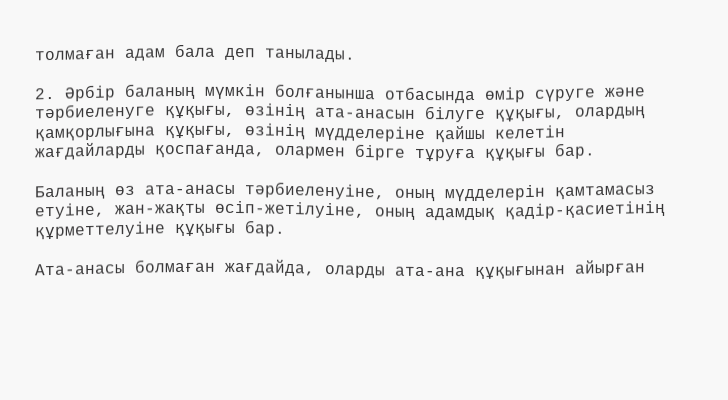толмаған адам бала деп танылады.

2. Әрбiр баланың мүмкiн болғанынша отбасында өмiр сүруге және тәрбиеленуге құқығы, өзiнiң ата-анасын бiлуге құқығы, олардың қамқорлығына құқығы, өзiнiң мүдделерiне қайшы келетiн жағдайларды қоспағанда, олармен бiрге тұруға құқығы бар.

Баланың өз ата-анасы тәрбиеленуiне, оның мүдделерiн қамтамасыз етуiне, жан-жақты өсiп-жетiлуiне, оның адамдық қадiр-қасиетiнiң құрметтелуiне құқығы бар.

Ата-анасы болмаған жағдайда, оларды ата-ана құқығынан айырған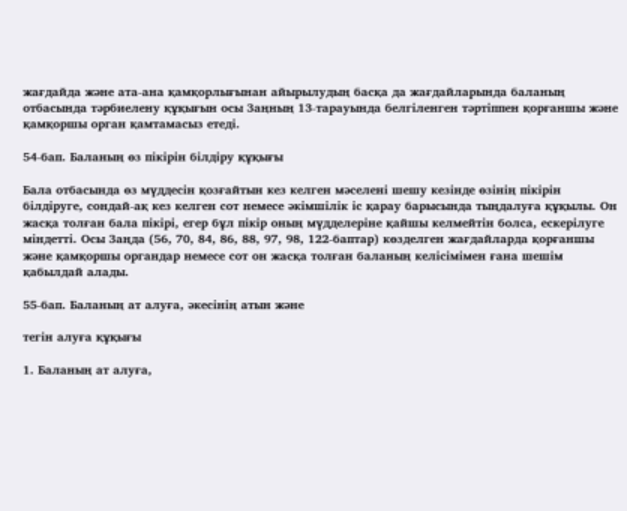жағдайда және ата-ана қамқорлығынан айырылудың басқа да жағдайларында баланың отбасында тәрбиелену құқығын осы Заңның 13-тарауында белгiленген тәртiппен қорғаншы және қамқоршы орган қамтамасыз етедi.

54-бап. Баланың өз пiкiрiн бiлдiру құқығы

Бала отбасында өз мүддесiн қозғайтын кез келген мәселенi шешу кезiнде өзiнiң пiкiрiн бiлдiруге, сондай-ақ кез келген сот немесе әкiмшiлiк iс қарау барысында тыңдалуға құқылы. Он жасқа толған бала пiкiрi, егер бұл пiкiр оның мүдделерiне қайшы келмейтiн болса, ескерiлуге мiндеттi. Осы Заңда (56, 70, 84, 86, 88, 97, 98, 122-баптар) көзделген жағдайларда қорғаншы және қамқоршы органдар немесе сот он жасқа толған баланың келiсiмiмен ғана шешiм қабылдай алады.

55-бап. Баланың ат алуға, әкесiнiң атын және

тегiн алуға құқығы

1. Баланың ат алуға,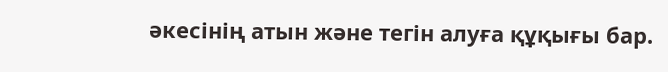әкесiнiң атын және тегiн алуға құқығы бар.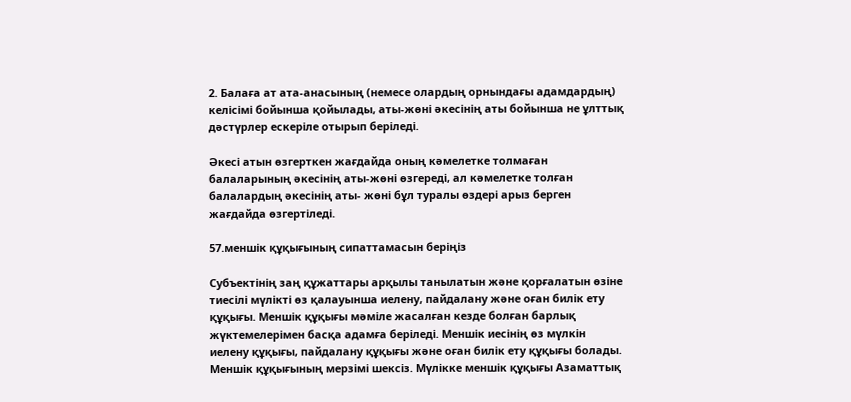2. Балаға ат ата-анасының (немесе олардың орнындағы адамдардың) келiсiмi бойынша қойылады, аты-жөнi әкесiнiң аты бойынша не ұлттық дәстүрлер ескерiле отырып берiледi.

Әкесi атын өзгерткен жағдайда оның кәмелетке толмаған балаларының әкесiнiң аты-жөнi өзгередi, ал кәмелетке толған балалардың әкесiнiң аты- жөнi бұл туралы өздерi арыз берген жағдайда өзгертiледi.

57.меншік құқығының сипаттамасын беріңіз

Субъектінің заң құжаттары арқылы танылатын және қорғалатын өзіне тиесілі мүлікті өз қалауынша иелену, пайдалану және оған билік ету құқығы. Меншік құқығы мәміле жасалған кезде болған барлық жүктемелерімен басқа адамға беріледі. Меншік иесінің өз мүлкін иелену құқығы, пайдалану құқығы және оған билік ету құқығы болады. Меншік құқығының мерзімі шексіз. Мүлікке меншік құқығы Азаматтық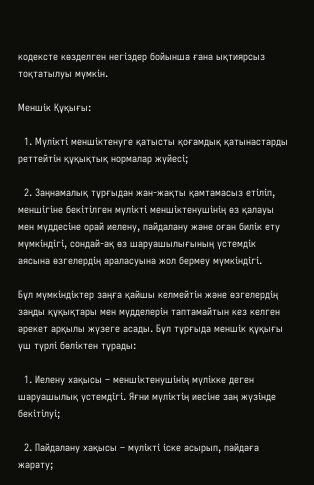кодексте көзделген негіздер бойынша ғана ықтиярсыз тоқтатылуы мүмкін.

Меншік Құқығы:

  1. Мүлікті меншіктенуге қатысты қоғамдық қатынастарды реттейтін құқықтық нормалар жүйесі;

  2. Заңнамалық тұрғыдан жан-жақты қамтамасыз етіліп, меншігіне бекітілген мүлікті меншіктенушінің өз қалауы мен мүддесіне орай иелену, пайдалану және оған билік ету мүмкіндігі, сондай-ақ өз шаруашылығының үстемдік аясына өзгелердің араласуына жол бермеу мүмкіндігі.

Бұл мүмкіндіктер заңға қайшы келмейтін және өзгелердің заңды құқықтары мен мүдделерін таптамайтын кез келген әрекет арқылы жүзеге асады. Бұл тұрғыда меншік құқығы үш түрлі бөліктен тұрады:

  1. Иелену хақысы – меншіктенушінің мүлікке деген шаруашылық үстемдігі. Яғни мүліктің иесіне заң жүзінде бекітілуі;

  2. Пайдалану хақысы – мүлікті іске асырып, пайдаға жарату;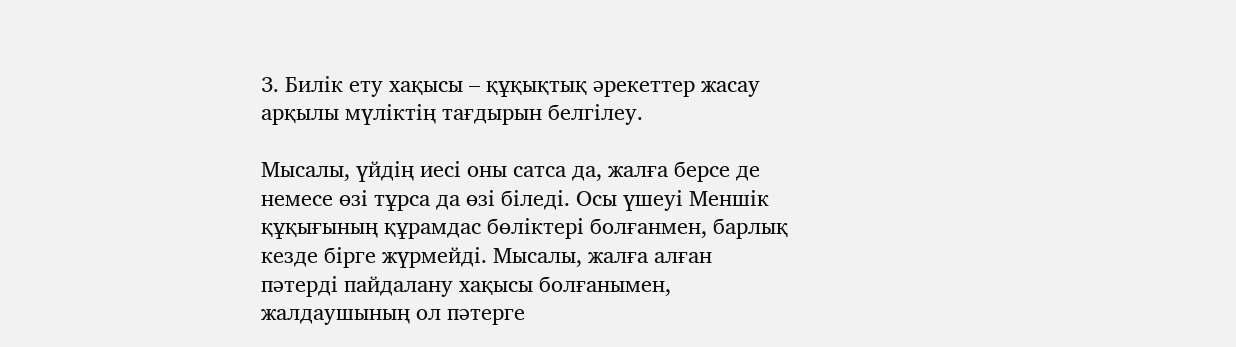3. Билік ету хақысы – құқықтық әрекеттер жасау арқылы мүліктің тағдырын белгілеу.

Мысалы, үйдің иесі оны сатса да, жалға берсе де немесе өзі тұрса да өзі біледі. Осы үшеуі Меншік құқығының құрамдас бөліктері болғанмен, барлық кезде бірге жүрмейді. Мысалы, жалға алған пәтерді пайдалану хақысы болғанымен, жалдаушының ол пәтерге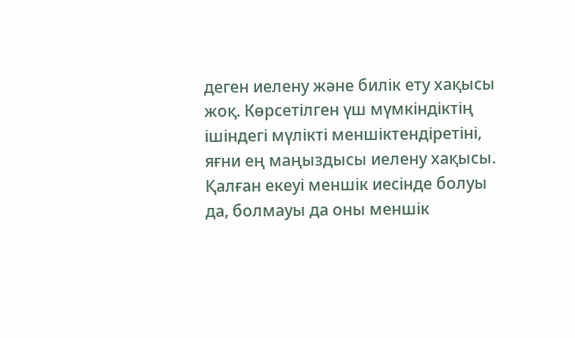деген иелену және билік ету хақысы жоқ. Көрсетілген үш мүмкіндіктің ішіндегі мүлікті меншіктендіретіні, яғни ең маңыздысы иелену хақысы. Қалған екеуі меншік иесінде болуы да, болмауы да оны меншік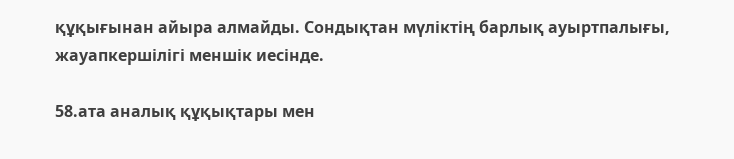құқығынан айыра алмайды. Сондықтан мүліктің барлық ауыртпалығы, жауапкершілігі меншік иесінде.

58.ата аналық құқықтары мен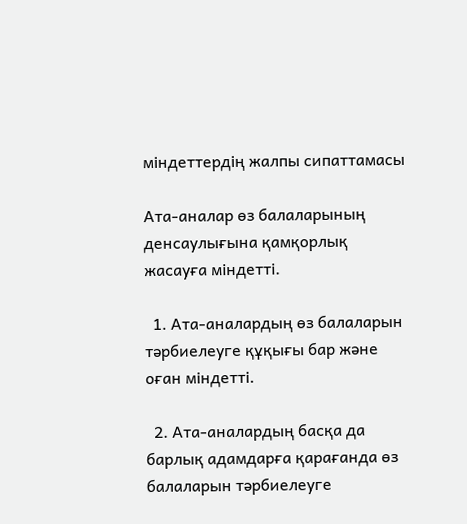міндеттердің жалпы сипаттамасы

Ата-аналар өз балаларының денсаулығына қамқорлық жасауға міндетті.

  1. Ата-аналардың өз балаларын тәрбиелеуге құқығы бар және оған міндетті.

  2. Ата-аналардың басқа да барлық адамдарға қарағанда өз балаларын тәрбиелеуге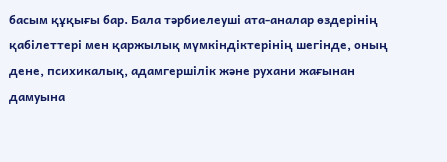басым құқығы бар. Бала тәрбиелеуші ата-аналар өздерінің қабілеттері мен қаржылық мүмкіндіктерінің шегінде, оның дене, психикалық, адамгершілік және рухани жағынан дамуына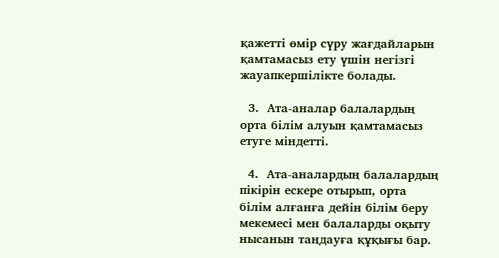қажетті өмір сүру жағдайларын қамтамасыз ету үшін негізгі жауапкершілікте болады.

  3.  Ата-аналар балалардың орта білім алуын қамтамасыз етуге міндетті.

  4.  Ата-аналардың балалардың пікірін ескере отырып, орта білім алғанға дейін білім беру мекемесі мен балаларды оқыту нысанын таңдауға құқығы бар.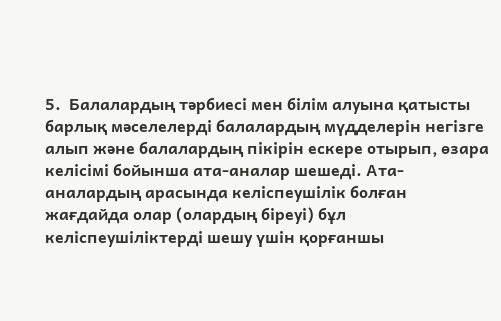5.  Балалардың тәрбиесі мен білім алуына қатысты барлық мәселелерді балалардың мүдделерін негізге алып және балалардың пікірін ескере отырып, өзара келісімі бойынша ата-аналар шешеді. Ата-аналардың арасында келіспеушілік болған жағдайда олар (олардың біреуі) бұл келіспеушіліктерді шешу үшін қорғаншы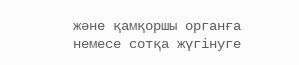және қамқоршы органға немесе сотқа жүгінуге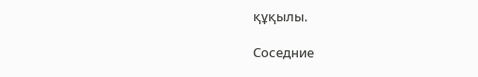құқылы.

Соседние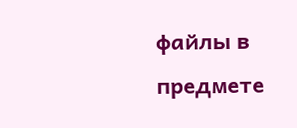файлы в предмете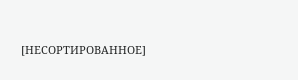[НЕСОРТИРОВАННОЕ]